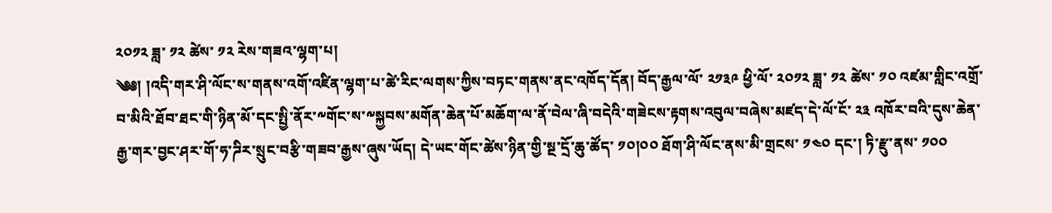༢༠༡༢ ཟླ་ ༡༢ ཚེས་ ༡༢ རེས་གཟའ་ལྷག་པ།
༄༅། །འདི་གར་ཤི་ལོང་ས་གནས་འགོ་འཛིན་ལྷག་པ་ཚེ་རིང་ལགས་ཀྱིས་བཏང་གནས་ནང་འཁོད་དོན། བོད་རྒྱལ་ལོ་ ༢༡༣༩ ཕྱི་ལོ་ ༢༠༡༢ ཟླ་ ༡༢ ཚེས་ ༡༠ འཛམ་གླིང་འགྲོ་བ་མིའི་ཐོབ་ཐང་གི་ཉིན་མོ་དང་སྤྱི་ནོར་༸གོང་ས་༸སྐྱབས་མགོན་ཆེན་པོ་མཆོག་ལ་ནོ་བེལ་ཞི་བདེའི་གཟེངས་རྟགས་འབུལ་བཞེས་མཛད་དེ་ལོ་ངོ་ ༢༣ འཁོར་བའི་དུས་ཆེན་རྒྱ་གར་བྱང་ཤར་གོ་ཧ་ཌིར་སྲུང་བརྩི་གཟབ་རྒྱས་ཞུས་ཡོད། དེ་ཡང་གོང་ཚེས་ཉིན་གྱི་སྔ་དྲོ་ཆུ་ཚོད་ ༡༠།༠༠ ཐོག་ཤི་ལོང་ནས་མི་གྲངས་ ༡༤༠ དང་། ཏི་རྫུ་ནས་ ༡༠༠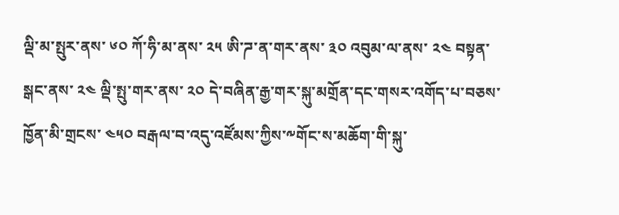ལྡི་མ་སྤུར་ནས་ ༦༠ ཀོ་ཧི་མ་ནས་ ༢༥ ཨི་ཌ་ན་གར་ནས་ ༣༠ འབུམ་ལ་ནས་ ༢༤ བསྟན་སྒང་ནས་ ༢༤ ལྡི་སྤུ་གར་ནས་ ༢༠ དེ་བཞིན་རྒྱ་གར་སྐུ་མགྲོན་དང་གསར་འགོད་པ་བཅས་ཁྱོན་མི་གྲངས་ ༤༥༠ བརྒལ་བ་འདུ་འཛོམས་ཀྱིས་༸གོང་ས་མཆོག་གི་སྐུ་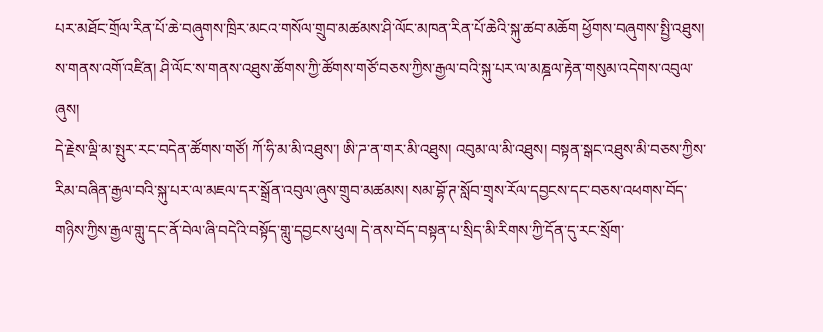པར་མཐོང་གྲོལ་རིན་པོ་ཆེ་བཞུགས་ཁྲིར་མངའ་གསོལ་གྲུབ་མཚམས་ཤི་ལོང་མཁན་རིན་པོ་ཆེའི་སྐུ་ཚབ་མཆོག ཕྱོགས་བཞུགས་སྤྱི་འཐུས། ས་གནས་འགོ་འཛིན། ཤི་ལོང་ས་གནས་འཐུས་ཚོགས་ཀྱི་ཚོགས་གཙོ་བཅས་ཀྱིས་རྒྱལ་བའི་སྐུ་པར་ལ་མཎྜལ་རྟེན་གསུམ་འདེགས་འབུལ་ཞུས།
དེ་རྗེས་ལྡི་མ་སྤུར་རང་བདེན་ཚོགས་གཙོ། ཀོ་ཧི་མ་མི་འཐུས་། ཨི་ཌ་ན་གར་མི་འཐུས། འབུམ་ལ་མི་འཐུས། བསྟན་སྒང་འཐུས་མི་བཅས་ཀྱིས་རིམ་བཞིན་རྒྱལ་བའི་སྐུ་པར་ལ་མཇལ་དར་སྒྲོན་འབུལ་ཞུས་གྲུབ་མཚམས། སམ་བྷོ་ཊ་སློབ་གྲྭས་རོལ་དབྱངས་དང་བཅས་འཕགས་བོད་གཉིས་ཀྱིས་རྒྱལ་གླུ་དང་ནོ་བེལ་ཞི་བདེའི་བསྟོད་གླུ་དབྱངས་ཕུལ། དེ་ནས་བོད་བསྟན་པ་སྲིད་མི་རིགས་ཀྱི་དོན་དུ་རང་སྲོག་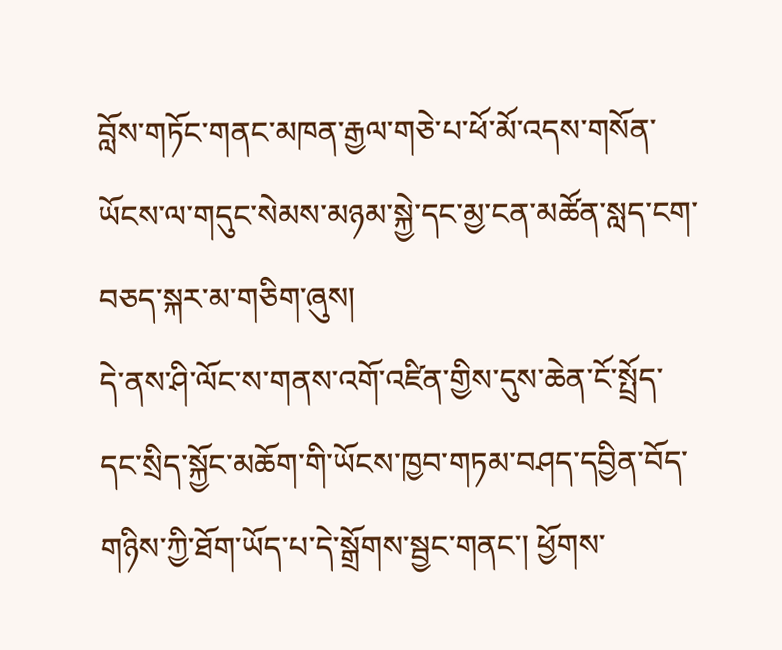བློས་གཏོང་གནང་མཁན་རྒྱལ་གཅེ་པ་ཕོ་མོ་འདས་གསོན་ཡོངས་ལ་གདུང་སེམས་མཉམ་སྐྱེ་དང་མྱ་ངན་མཚོན་སླད་ངག་བཅད་སྐར་མ་གཅིག་ཞུས།
དེ་ནས་ཤི་ལོང་ས་གནས་འགོ་འཛིན་གྱིས་དུས་ཆེན་ངོ་སྤྲོད་དང་སྲིད་སྐྱོང་མཆོག་གི་ཡོངས་ཁྱབ་གཏམ་བཤད་དབྱིན་བོད་གཉིས་ཀྱི་ཐོག་ཡོད་པ་དེ་སྒྲོགས་སྦྱང་གནང་། ཕྱོགས་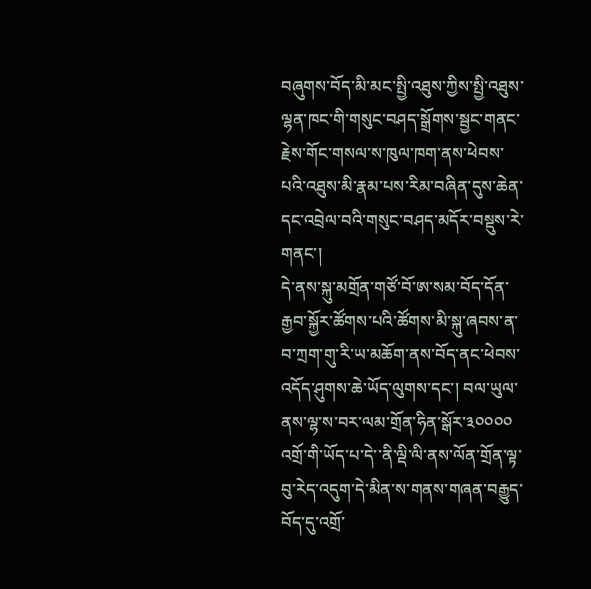བཞུགས་བོད་མི་མང་སྤྱི་འཐུས་ཀྱིས་སྤྱི་འཐུས་ལྷན་ཁང་གི་གསུང་བཤད་སྒྲོགས་སྦྱང་གནང་རྗེས་གོང་གསལ་ས་ཁུལ་ཁག་ནས་ཕེབས་པའི་འཐུས་མི་རྣམ་པས་རིམ་བཞིན་དུས་ཆེན་དང་འབྲེལ་བའི་གསུང་བཤད་མདོར་བསྡུས་རེ་གནང་།
དེ་ནས་སྐུ་མགྲོན་གཙོ་བོ་ཨ་སམ་བོད་དོན་རྒྱབ་སྐྱོར་ཚོགས་པའི་ཚོགས་མི་སྐུ་ཞབས་ན་བ་ཀྲག་གུ་རི་ཡ་མཆོག་ནས་བོད་ནང་ཕེབས་འདོད་ཤུགས་ཆེ་ཡོད་ལུགས་དང་། བལ་ཡུལ་ནས་ལྷ་ས་བར་ལམ་གྲོན་ཧིན་སྒོར་༣༠༠༠༠ འགྲོ་གི་ཡོད་པ་དེ་་ནི་ལྡི་ལི་ནས་ལོན་གྲོན་ལྟ་བུ་རེད་འདུག་དེ་མིན་ས་གནས་གཞན་བརྒྱུད་བོད་དུ་འགྲོ་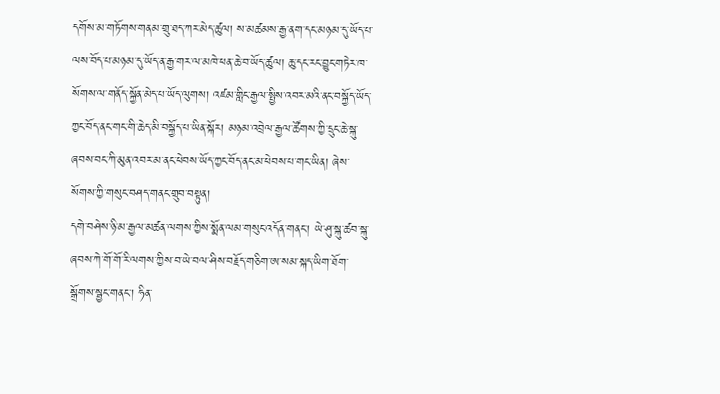དགོས་མ་གཏོགས་གནམ་གྲུ་ཐད་ཀར་མེད་ཚུལ། ས་མཚམས་རྒྱ་ནག་དང་མཉམ་དུ་ཡོད་པ་ལས་བོད་པ་མཉམ་དུ་ཡོད་ན་རྒྱ་གར་ལ་མཁེ་ཕན་ཆེ་བ་ཡོད་ཚུལ། ཆུ་དང་རང་བྱུང་གཏེར་ཁ་སོགས་ལ་གནོད་སྐྱོན་མེད་པ་ཡོད་ལུགས། འཛམ་གླིང་རྒྱལ་སྤྱིས་འབར་མའི་ནང་བསྐྱོད་ཡོད་ཀྱང་བོད་ནང་གང་གི་ཆེད་མི་བསྐྱོད་པ་ཡིན་སྐོར། མཉམ་འབྲེལ་རྒྱལ་ཚོགས་ཀྱི་དྲུང་ཆེ་སྐུ་ཞབས་བང་ཀི་མུན་འབར་མ་ནང་ཕེབས་ཡོད་ཀྱང་བོད་ནང་མ་ཕེབས་པ་གང་ཡིན། ཞེས་སོགས་ཀྱི་གསུང་བཤད་གནང་གྲུབ་བསྟུན།
དགེ་བཤེས་ཉི་མ་རྒྱལ་མཚན་ལགས་ཀྱིས་སྨོན་ལམ་གསུང་འདོན་གནང་། ཡེ་ཤུ་སྐུ་ཚབ་སྐུ་ཞབས་ཀེ་གོ་གོ་རི་ལགས་ཀྱིས་བ་ཡེ་བལ་ཤིས་བརྗོད་གཅིག་ཨ་སམ་སྐད་ཡིག་ཐོག་སྒྲོགས་སྦྱང་གནང་། ཧིན་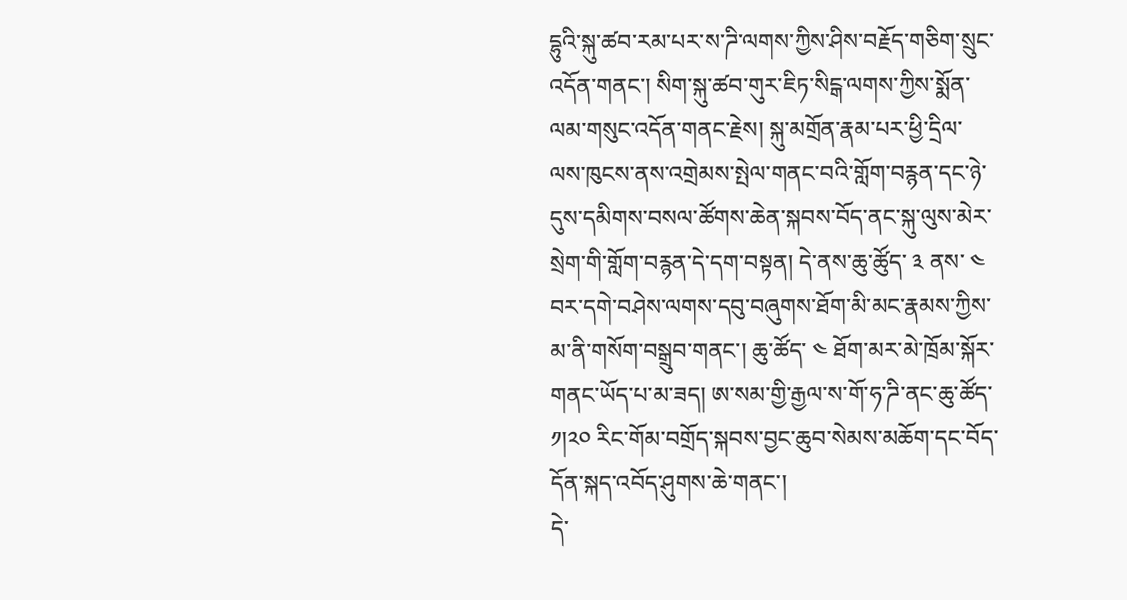དྷུའི་སྐུ་ཚབ་རམ་པར་ས་ཌི་ལགས་ཀྱིས་ཤིས་བརྗོད་གཅིག་སྲུང་འདོན་གནང་། སིག་སྐུ་ཚབ་གུར་ཇིཏ་སིངྒ་ལགས་ཀྱིས་སྨོན་ལམ་གསུང་འདོན་གནང་རྗེས། སྐུ་མགྲོན་རྣམ་པར་ཕྱི་དྲིལ་ལས་ཁུངས་ནས་འགྲེམས་སྤེལ་གནང་བའི་གློག་བརྙན་དང་ཉེ་དུས་དམིགས་བསལ་ཚོགས་ཆེན་སྐབས་བོད་ནང་སྐུ་ལུས་མེར་སྲེག་གི་གློག་བརྙན་དེ་དག་བསྟན། དེ་ནས་ཆུ་ཚོུད་ ༣ ནས་ ༤ བར་དགེ་བཤེས་ལགས་དབུ་བཞུགས་ཐོག་མི་མང་རྣམས་ཀྱིས་མ་ནི་གསོག་བསྒྲུབ་གནང་། ཆུ་ཚོད་ ༤ ཐོག་མར་མེ་ཁྲོམ་སྐོར་གནང་ཡོད་པ་མ་ཟད། ཨ་སམ་གྱི་རྒྱལ་ས་གོ་ཧ་ཌི་ནང་ཆུ་ཚོད་ ༡།༢༠ རིང་གོམ་བགྲོད་སྐབས་བྱང་ཆུབ་སེམས་མཆོག་དང་བོད་དོན་སྐད་འབོད་ཤུགས་ཆེ་གནང་།
དེ་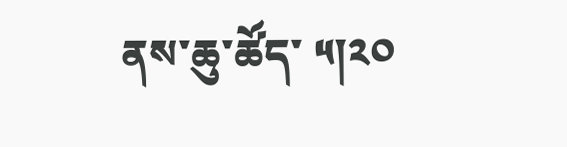ནས་ཆུ་ཚོད་ ༥།༢༠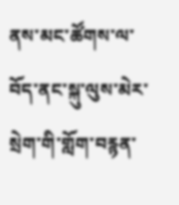ནས་མང་ཚོགས་ལ་བོད་ནང་སྐུ་ལུས་མེར་སྲེག་གི་གློག་བརྙན་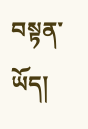བསྟན་ཡོད།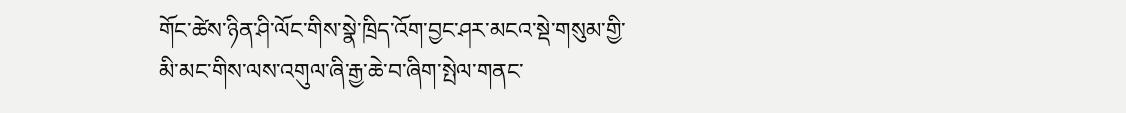གོང་ཚེས་ཉིན་ཤི་ལོང་གིས་སྣེ་ཁྲིད་འོག་བྱང་ཤར་མངའ་སྡེ་གསུམ་གྱི་མི་མང་གིས་ལས་འགུལ་ཞི་རྒྱ་ཆེ་བ་ཞིག་སྤེལ་གནང་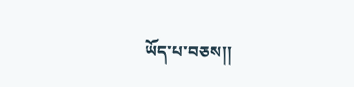ཡོད་པ་བཅས།།